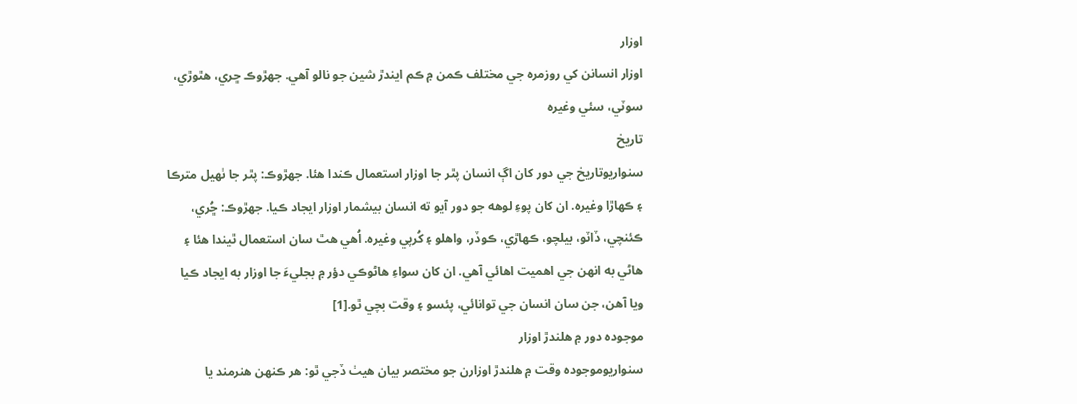اوزار
اوزار انسانن کي روزمره جي مختلف ڪمن ۾ ڪم ايندڙ شين جو نالو آھي. جھڙوڪ ڇري، ھٿوڙي، سوٽي، سئي وغيره
تاريخ
سنواريوتاريخ جي دور کان اڳ انسان پٿر جا اوزار استعمال ڪندا هئا. جهڙوڪ: پٿر جا ٺهيل مترڪا ۽ ڪهاڙا وغيره. ان کان پوءِ لوهه جو دور آيو ته انسان بيشمار اوزار ايجاد ڪيا. جهڙوڪ: ڇُري، ڪئنچي، ڏاٽو، بيلچو، ڪهاڙي، ڪوڏر، واهلو ۽ کُرپي وغيره. اُهي هٿ سان استعمال ٿيندا هئا ۽ هاڻي به انهن جي اهميت اهائي آهي. ان کان سواءِ هاڻوڪي دؤر ۾ بجليءَ جا اوزار به ايجاد ڪيا ويا آهن، جن سان انسان جي توانائي، پئسو ۽ وقت بچي ٿو.[1]
موجوده دور ۾ ھلندڙ اوزار
سنواريوموجوده وقت ۾ هلندڙ اوزارن جو مختصر بيان هيٺ ڏجي ٿو: هر ڪنهن هنرمند يا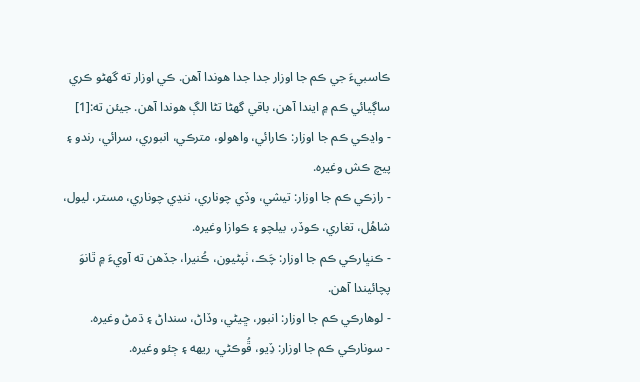ڪاسبيءَ جي ڪم جا اوزار جدا جدا هوندا آهن. ڪي اوزار ته گهڻو ڪري ساڳيائي ڪم ۾ ايندا آهن، باقي گهڻا تڻا الڳ هوندا آهن. جيئن ته:[1]
- واڍڪي ڪم جا اوزار: ڪارائي، واهولو، مترڪي، انبوري، سرائي، رندو ۽ پيچ ڪش وغيره.
- رازڪي ڪم جا اوزار: تيشي، وڏي چوناري، ننڍي چوناري، مستر، ليول، شاهُل، تغاري، ڪوڏر، بيلچو ۽ ڪوازا وغيره.
- ڪنڀارڪي ڪم جا اوزار: چَڪ، ٺپڻيون، ڪُنيرا، جڏهن ته آويءَ ۾ ٿانوَ پچائيندا آهن.
- لوهارڪي ڪم جا اوزار: انبور، ڇيڻي، وڏاڻ، سنداڻ ۽ ڌمڻ وغيره.
- سونارڪي ڪم جا اوزار: ڏِيو، ڦُوڪڻي، ريهه ۽ ڄئو وغيره.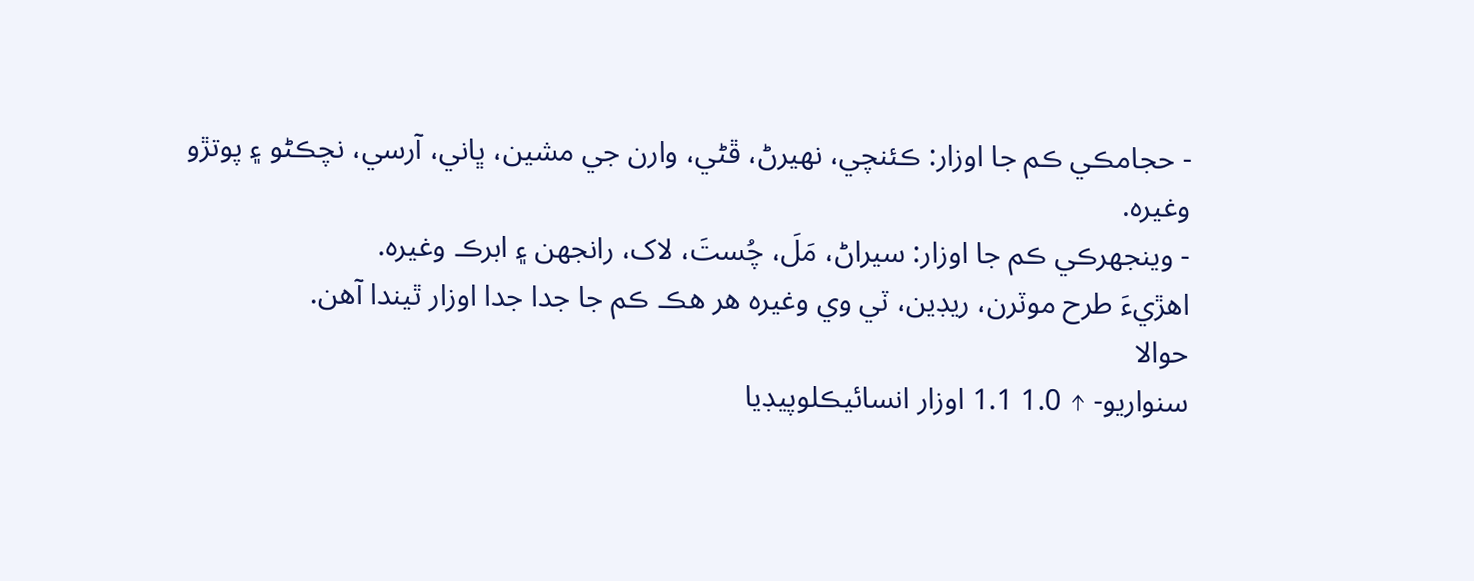- حجامڪي ڪم جا اوزار: ڪئنچي، نهيرڻ، ڦڻي، وارن جي مشين، ڀاني، آرسي، نچڪڻو ۽ پوتڙو وغيره.
- وينجهرڪي ڪم جا اوزار: سيراڻ، مَلَ، چُستَ، لاک، رانجهن ۽ ابرڪ وغيره.
اهڙيءَ طرح موٽرن، ريڊين، ٽي وي وغيره هر هڪ ڪم جا جدا جدا اوزار ٿيندا آهن.
حوالا
سنواريو- ↑ 1.0 1.1 اوزار انسائيڪلوپيڊيا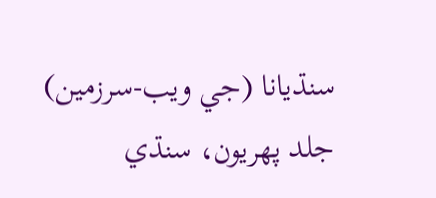سنڌيانا (جي ويب-سرزمين) جلد پھريون، سنڌي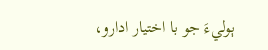ٻوليءَ جو با اختيار ادارو،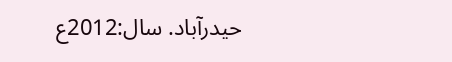حيدرآباد. سال:2012ع